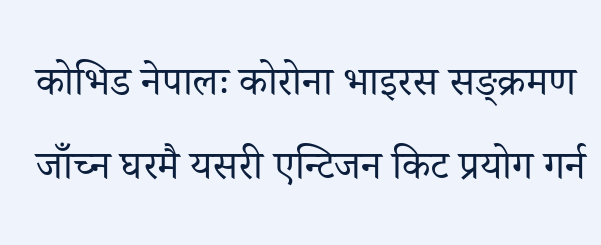कोभिड नेपालः कोरोना भाइरस सङ्क्रमण जाँच्न घरमै यसरी एन्टिजन किट प्रयोग गर्न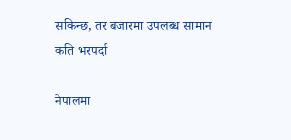सकिन्छ, तर बजारमा उपलब्ध सामान कति भरपर्दा

नेपालमा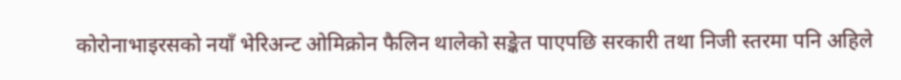कोरोनाभाइरसको नयाँ भेरिअन्ट ‌ओमिक्रोन फैलिन थालेको सङ्केत पाएपछि सरकारी तथा निजी स्तरमा पनि अहिले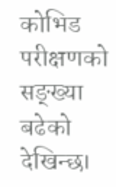कोभिड परीक्षणको सङ्ख्या बढेको देखिन्छ।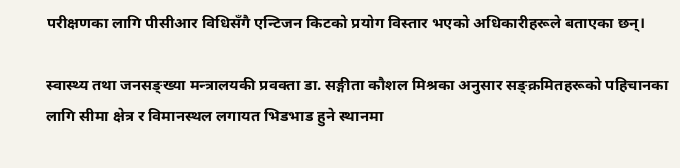परीक्षणका लागि पीसीआर विधिसँगै एन्टिजन किटको प्रयोग विस्तार भएको अधिकारीहरूले बताएका छन्।

स्वास्थ्य तथा जनसङ्ख्या मन्त्रालयकी प्रवक्ता डा. सङ्गीता कौशल मिश्रका अनुसार सङ्क्रमितहरूको पहिचानका लागि सीमा क्षेत्र र विमानस्थल लगायत भिडभाड हुने स्थानमा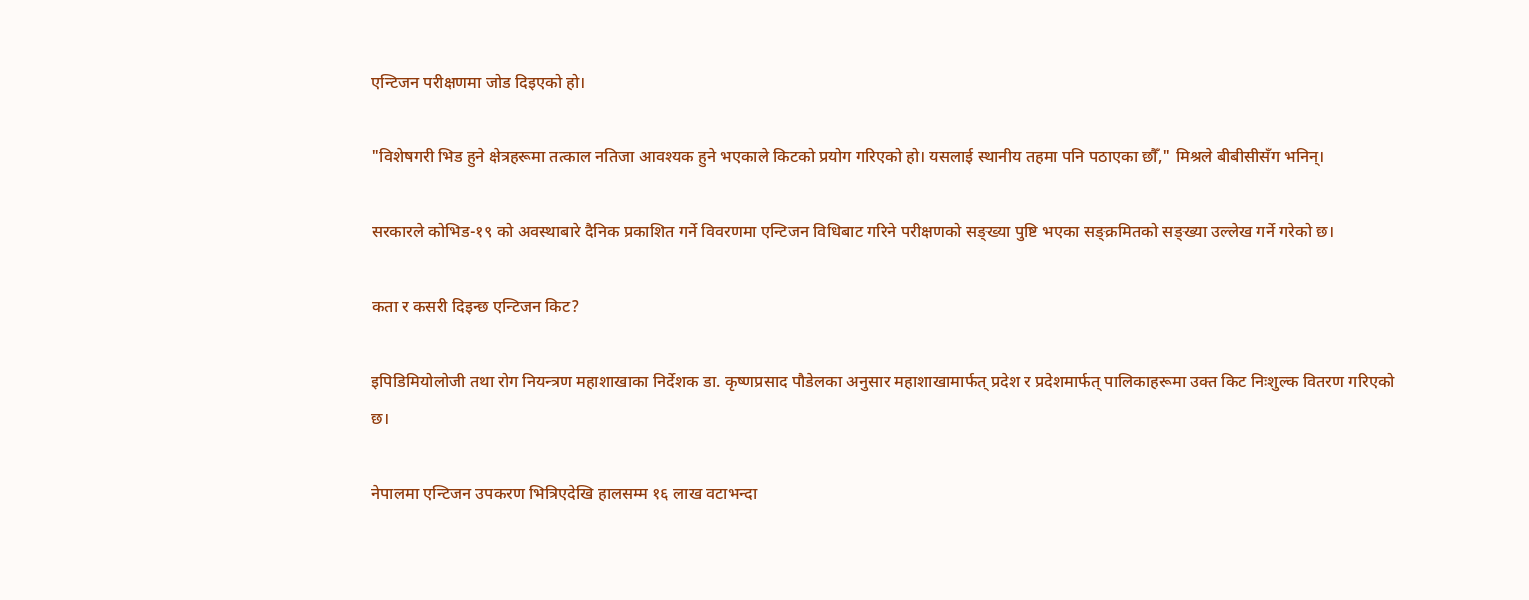एन्टिजन परीक्षणमा जोड दिइएको हो।

"विशेषगरी भिड हुने क्षेत्रहरूमा तत्काल नतिजा आवश्यक हुने भएकाले किटको प्रयोग गरिएको हो। यसलाई स्थानीय तहमा पनि पठाएका छौँ," मिश्रले बीबीसीसँग भनिन्।

सरकारले कोभिड-१९ को अवस्थाबारे दैनिक प्रकाशित गर्ने विवरणमा एन्टिजन विधिबाट गरिने परीक्षणको सङ्ख्या पुष्टि भएका सङ्क्रमितको सङ्ख्या उल्लेख गर्ने गरेको छ।

कता र कसरी दिइन्छ एन्टिजन किट?

इपिडिमियोलोजी तथा रोग नियन्त्रण महाशाखाका निर्देशक डा. कृष्णप्रसाद पौडेलका अनुसार महाशाखामार्फत् प्रदेश र प्रदेशमार्फत् पालिकाहरूमा उक्त किट निःशुल्क वितरण गरिएको छ।

नेपालमा एन्टिजन उपकरण भित्रिएदेखि हालसम्म १६ लाख वटाभन्दा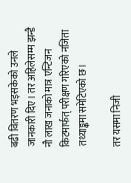बढी वितरण भइसकेको उनले जानकारी दिए। तर अहिलेसम्म झन्डै नौ लाख जनाको मात्र एन्टिजन किटमार्फत् परीक्षण गरिएको नजिता तथ्याङ्कमा समेटिएको छ।

तर यसमा निजी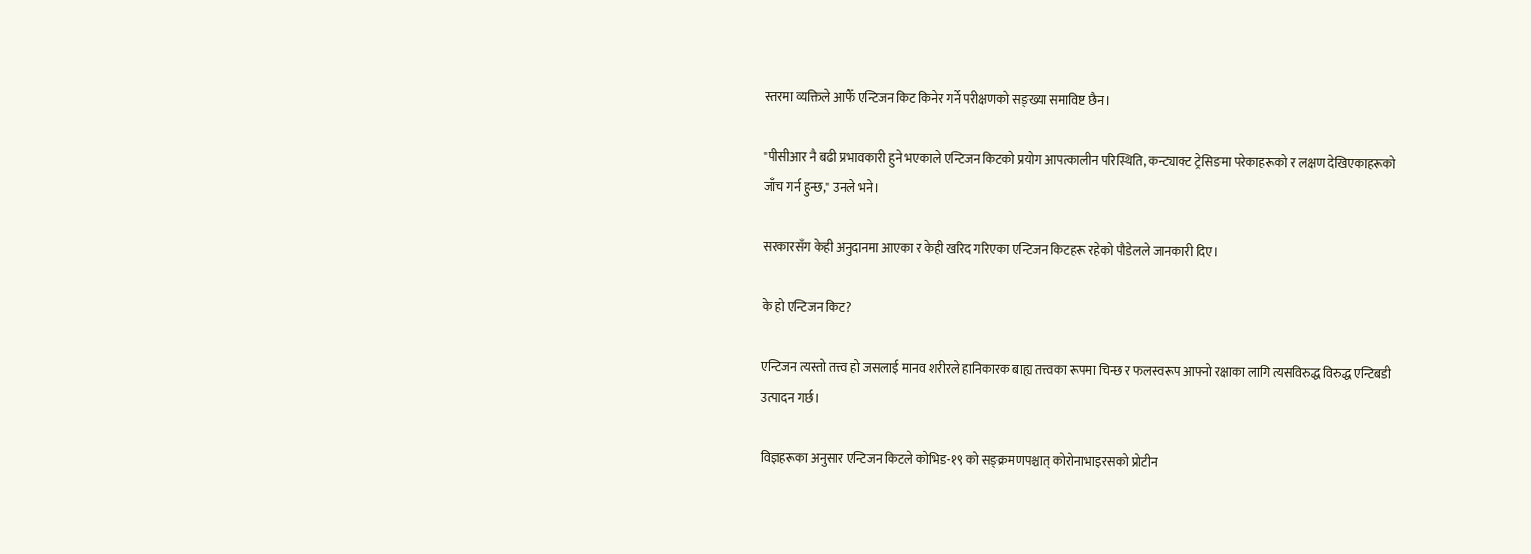स्तरमा व्यक्तिले आफैँ एन्टिजन किट किनेर गर्ने परीक्षणको सङ्ख्या समाविष्ट छैन।

"पीसीआर नै बढी प्रभावकारी हुने भएकाले एन्टिजन किटको प्रयोग आपत्कालीन परिस्थिति, कन्ट्याक्ट ट्रेसिङमा परेकाहरूको र लक्षण देखिएकाहरूको जाँच गर्न हुन्छ," उनले भने।

सरकारसँग केही अनुदानमा आएका र केही खरिद गरिएका एन्टिजन किटहरू रहेको पौडेलले जानकारी दिए।

के हो एन्टिजन किट?

एन्टिजन त्यस्तो तत्त्व हो जसलाई मानव शरीरले हानिकारक बाह्य तत्त्वका रूपमा चिन्छ र फलस्वरूप आफ्नो रक्षाका लागि त्यसविरुद्ध विरुद्ध एन्टिबडी उत्पादन गर्छ।

विज्ञहरूका अनुसार एन्टिजन किटले कोभिड-१९ को सङ्क्रमणपश्चात् कोरोनाभाइरसको प्रोटीन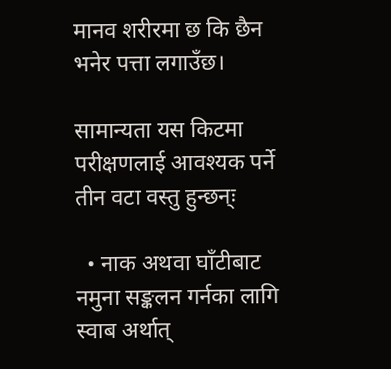मानव शरीरमा छ कि छैन भनेर पत्ता लगाउँछ।

सामान्यता यस किटमा परीक्षणलाई आवश्यक पर्ने तीन वटा वस्तु हुन्छन्ः

  • नाक अथवा घाँटीबाट नमुना सङ्कलन गर्नका लागि स्वाब अर्थात्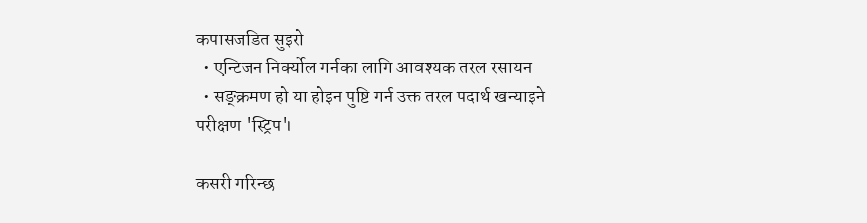कपासजडित सुइरो
  • एन्टिजन निर्क्योल गर्नका लागि आवश्यक तरल रसायन
  • सङ्क्रमण हो या होइन पुष्टि गर्न उक्त तरल पदार्थ खन्याइने परीक्षण 'स्ट्रिप'।

कसरी गरिन्छ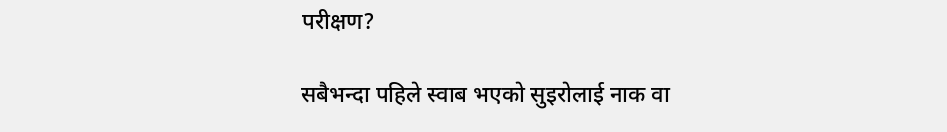परीक्षण?

सबैभन्दा पहिले स्वाब भएको सुइरोलाई नाक वा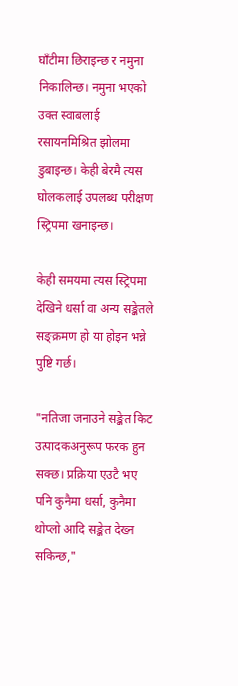घाँटीमा छिराइन्छ र नमुना निकालिन्छ। नमुना भएको उक्त स्वाबलाई रसायनमिश्रित झोलमा डुबाइन्छ। केही बेरमै त्यस घोलकलाई उपलब्ध परीक्षण स्ट्रिपमा खनाइन्छ।

केही समयमा त्यस स्ट्रिपमा देखिने धर्सा वा अन्य सङ्केतले सङ्क्रमण हो या होइन भन्ने पुष्टि गर्छ।

"नतिजा जनाउने सङ्केत किट उत्पादकअनुरूप फरक हुन सक्छ। प्रक्रिया एउटै भए पनि कुनैमा धर्सा, कुनैमा थोप्लो आदि सङ्केत देख्न सकिन्छ,"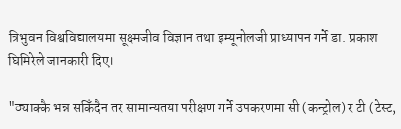त्रिभुवन विश्वविद्यालयमा सूक्ष्मजीव विज्ञान तथा इम्यूनोलजी प्राध्यापन गर्ने डा. प्रकाश घिमिरेले जानकारी दिए।

"ठ्याक्कै भन्न सकिँदैन तर सामान्यतया परीक्षण गर्ने उपकरणमा सी (कन्ट्रोल) र टी (टेस्ट,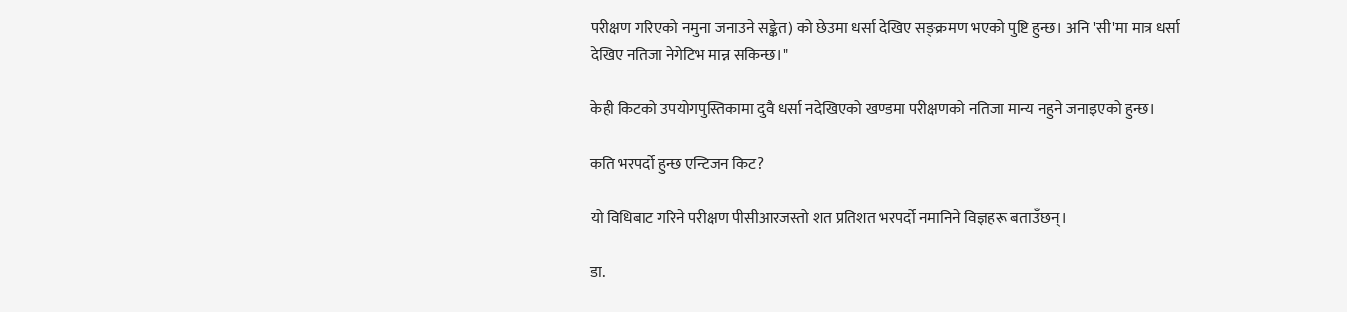परीक्षण गरिएको नमुना जनाउने सङ्केत) को छेउमा धर्सा देखिए सङ्क्रमण भएको पुष्टि हुन्छ। अनि 'सी'मा मात्र धर्सा देखिए नतिजा नेगेटिभ मान्न सकिन्छ।"

केही किटको उपयोगपुस्तिकामा दुवै धर्सा नदेखिएको खण्डमा परीक्षणको नतिजा मान्य नहुने जनाइएको हुन्छ।

कति भरपर्दो हुन्छ एन्टिजन किट?

यो विधिबाट गरिने परीक्षण पीसीआरजस्तो शत प्रतिशत भरपर्दो नमानिने विज्ञहरू बताउँछन्।

डा.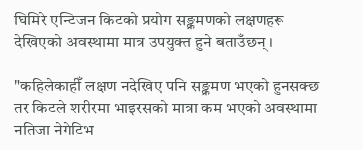घिमिरे एन्टिजन किटको प्रयोग सङ्क्रमणको लक्षणहरू देखिएको अवस्थामा मात्र उपयुक्त हुने बताउँछन्।

"कहिलेकाहीँ लक्षण नदेखिए पनि सङ्क्रमण भएको हुनसक्छ तर किटले शरीरमा भाइरसको मात्रा कम भएको अवस्थामा नतिजा नेगेटिभ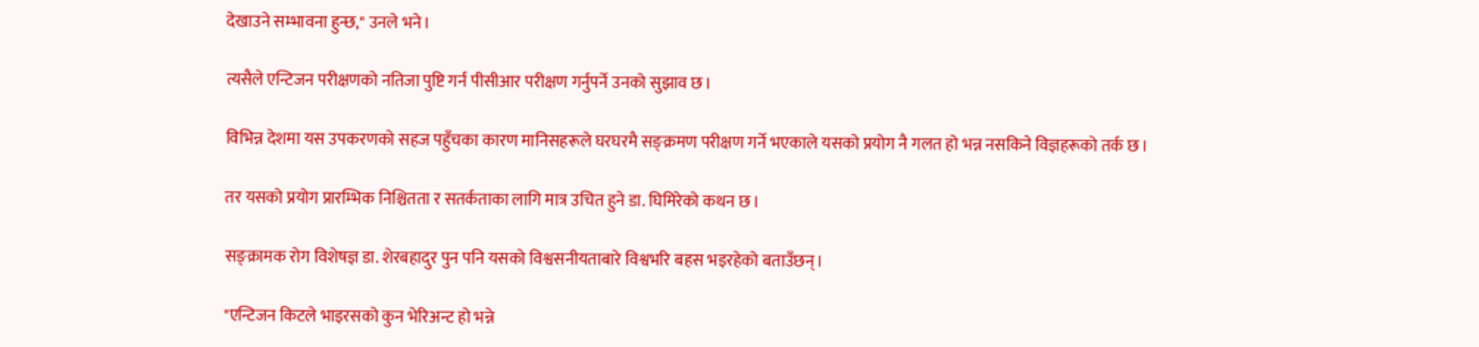देखाउने सम्भावना हुन्छ," उनले भने।

त्यसैले एन्टिजन परीक्षणको नतिजा पुष्टि गर्न पीसीआर परीक्षण गर्नुपर्ने उनको सुझाव छ।

विभिन्न देशमा यस उपकरणको सहज पहुँचका कारण मानिसहरूले घरघरमै सङ्क्रमण परीक्षण गर्ने भएकाले यसको प्रयोग नै गलत हो भन्न नसकिने विज्ञहरूको तर्क छ।

तर यसको प्रयोग प्रारम्भिक निश्चितता र सतर्कताका लागि मात्र उचित हुने डा. घिमिरेको कथन छ।

सङ्क्रामक रोग विशेषज्ञ डा. शेरबहादुर पुन पनि यसको विश्वसनीयताबारे विश्वभरि बहस भइरहेको बताउँछन्।

"एन्टिजन किटले भाइरसको कुन भेरिअन्ट हो भन्ने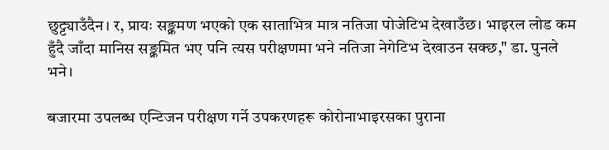छुट्ट्याउँदैन। र, प्रायः सङ्क्रमण भएको एक साताभित्र मात्र नतिजा पोजेटिभ देखाउँछ। भाइरल लोड कम हुँदै जाँदा मानिस सङ्क्रमित भए पनि त्यस परीक्षणमा भने नतिजा नेगेटिभ देखाउन सक्छ," डा. पुनले भने।

बजारमा उपलब्ध एन्टिजन परीक्षण गर्ने उपकरणहरू कोरोनाभाइरसका पुराना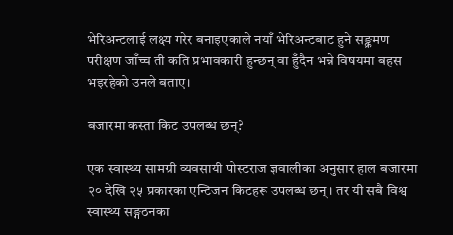भेरिअन्टलाई लक्ष्य गरेर बनाइएकाले नयाँ भेरिअन्टबाट हुने सङ्क्रमण परीक्षण जाँच्च ती कति प्रभावकारी हुन्छन् वा हुँदैन भन्ने विषयमा बहस भइरहेको उनले बताए।

बजारमा कस्ता किट उपलब्ध छन्?

एक स्वास्थ्य सामग्री व्यवसायी पोस्टराज ज्ञवालीका अनुसार हाल बजारमा २० देखि २५ प्रकारका एन्टिजन किटहरू उपलब्ध छन्। तर यी सबै विश्व स्वास्थ्य सङ्गठनका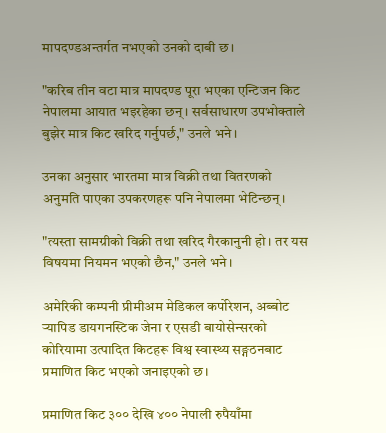मापदण्डअन्तर्गत नभएको उनको दाबी छ।

"करिब तीन वटा मात्र मापदण्ड पूरा भएका एन्टिजन किट नेपालमा आयात भइरहेका छन्। सर्वसाधारण उपभोक्ताले बुझेर मात्र किट खरिद गर्नुपर्छ," उनले भने।

उनका अनुसार भारतमा मात्र विक्री तथा वितरणको अनुमति पाएका उपकरणहरू पनि नेपालमा भेटिन्छन्।

"त्यस्ता सामग्रीको विक्री तथा खरिद गैरकानुनी हो। तर यस विषयमा नियमन भएको छैन," उनले भने।

अमेरिकी कम्पनी प्रीमीअम मेडिकल कर्पोरेशन, अब्बोट र्‍यापिड डायगनस्टिक जेना र एसडी बायोसेन्सरको कोरियामा उत्पादित किटहरू विश्व स्वास्थ्य सङ्गठनबाट प्रमाणित किट भएको जनाइएको छ।

प्रमाणित किट ३०० देखि ४०० नेपाली रुपैयाँमा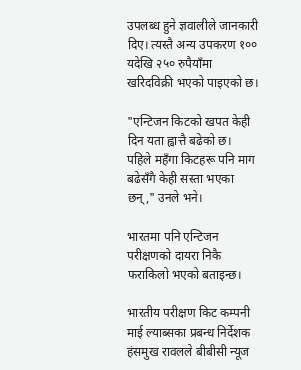उपलब्ध हुने ज्ञवालीले जानकारी दिए। त्यस्तै अन्य उपकरण १०० यदेखि २५० रुपैयाँमा खरिदविक्री भएको पाइएको छ।

"एन्टिजन किटको खपत केही दिन यता ह्वात्तै बढेको छ। पहिले महँगा किटहरू पनि माग बढेसँगै केही सस्ता भएका छन्," उनले भने।

भारतमा पनि एन्टिजन परीक्षणको दायरा निकै फराकिलो भएको बताइन्छ।

भारतीय परीक्षण किट कम्पनी माई ल्याब्सका प्रबन्ध निर्देशक हंसमुख रावलले बीबीसी न्यूज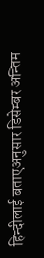हिन्दीलाई बताएअनुसार डिसेम्बर अन्तिम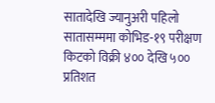सातादेखि ज्यानुअरी पहिलो सातासम्ममा कोभिड-१९ परीक्षण किटको विक्री ४०० देखि ५०० प्रतिशत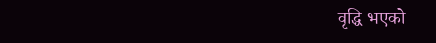वृद्धि भएको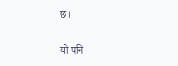छ।

यो पनि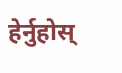हेर्नुहोस्